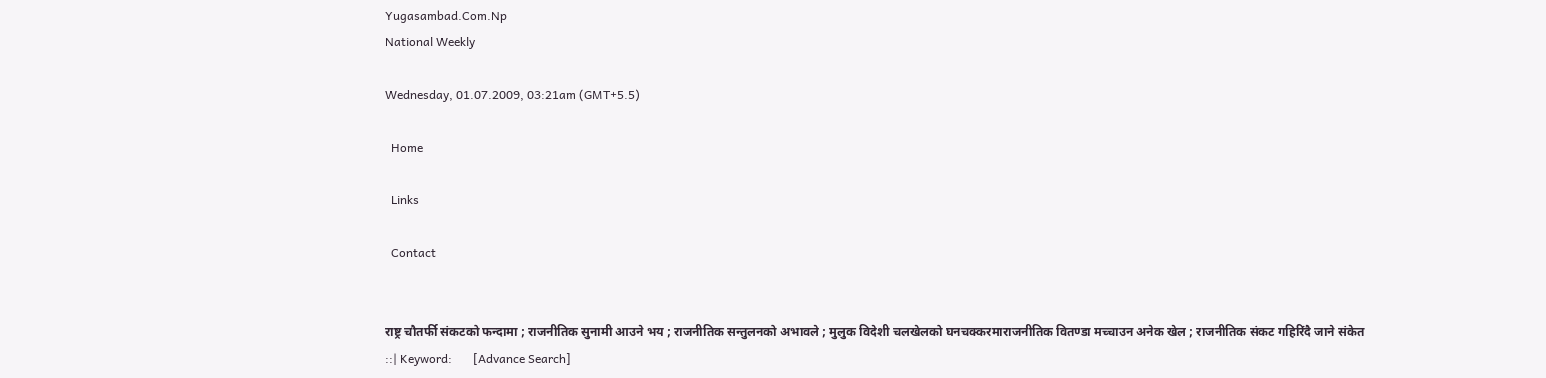Yugasambad.Com.Np
National Weekly

Wednesday, 01.07.2009, 03:21am (GMT+5.5)

  Home

  Links

  Contact


राष्ट्र चौतर्फी संकटको फन्दामा ; राजनीतिक सुनामी आउने भय ; राजनीतिक सन्तुलनको अभावले ; मुलुक विदेशी चलखेलको घनचक्करमाराजनीतिक वितण्डा मच्चाउन अनेक खेल ; राजनीतिक संकट गहिरिंदै जाने संकेत
::| Keyword:       [Advance Search]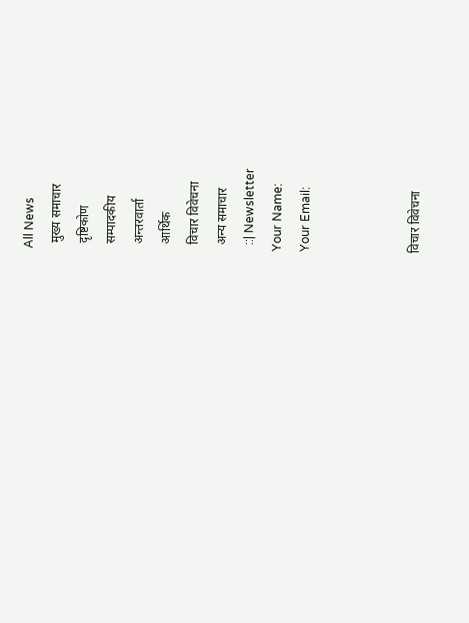All News
  मुख्य समाचार
  दृष्टिकोण
  सम्पादकीय
  अन्तरवार्ता
  आर्थिक
  विचार विवेचना
  अन्य समाचार
  ::| Newsletter
Your Name:
Your Email:



विचार विवेचना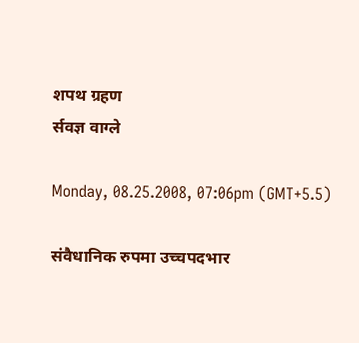शपथ ग्रहण
र्सवज्ञ वाग्ले

Monday, 08.25.2008, 07:06pm (GMT+5.5)

संवैधानिक रुपमा उच्चपदभार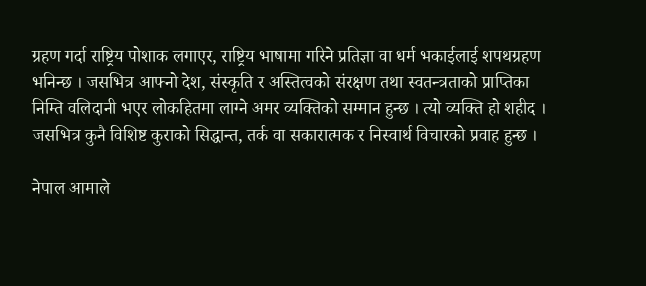ग्रहण गर्दा राष्ट्रिय पोशाक लगाएर, राष्ट्रिय भाषामा गरिने प्रतिज्ञा वा धर्म भकाईलाई शपथग्रहण भनिन्छ । जसभित्र आफ्नो देश, संस्कृति र अस्तित्वको संरक्षण तथा स्वतन्त्रताको प्राप्तिका निम्ति वलिदानी भएर लोकहितमा लाग्ने अमर व्यक्तिको सम्मान हुन्छ । त्यो व्यक्ति हो शहीद । जसभित्र कुनै विशिष्ट कुराको सिद्धान्त, तर्क वा सकारात्मक र निस्वार्थ विचारको प्रवाह हुन्छ ।

नेपाल आमाले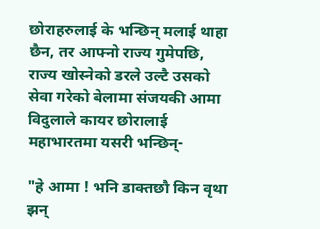छोराहरुलाई के भन्छिन् मलाई थाहा छैन, तर आफ्नो राज्य गुमेपछि, राज्य खोस्नेको डरले उल्टै उसको सेवा गरेको बेलामा संजयकी आमा विदुलाले कायर छोरालाई महाभारतमा यसरी भन्छिन्-

"हे आमा ! भनि डाक्तछौ किन वृथा झन्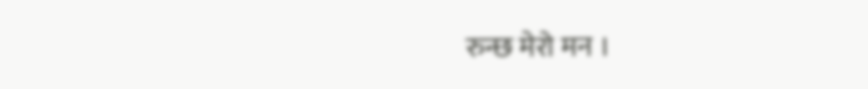रुन्छ मेरो मन ।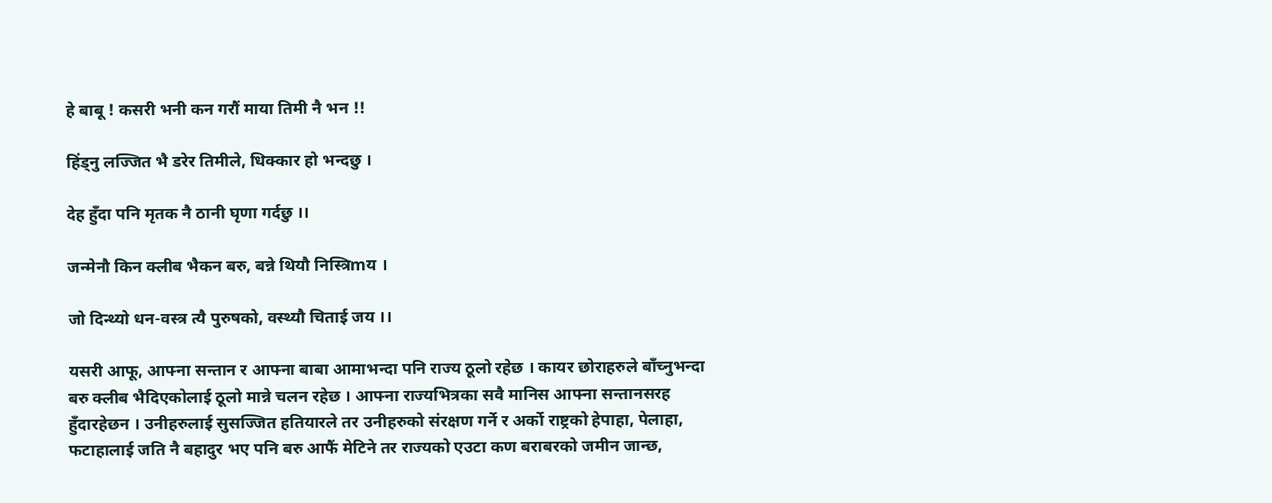हे बाबू ! कसरी भनी कन गरौं माया तिमी नै भन !!

हिंड्नु लज्जित भै डरेर तिमीले, धिक्कार हो भन्दछु ।

देह हुँदा पनि मृतक नै ठानी घृणा गर्दछु ।।

जन्मेनौ किन क्लीब भैकन बरु, बन्ने थियौ निस्त्रिmय ।

जो दिन्थ्यो धन-वस्त्र त्यै पुरुषको, वस्थ्यौ चिताई जय ।।

यसरी आफू, आफ्ना सन्तान र आफ्ना बाबा आमाभन्दा पनि राज्य ठूलो रहेछ । कायर छोराहरुले बाँच्नुभन्दा बरु क्लीब भैदिएकोलाई ठूलो मान्ने चलन रहेछ । आफ्ना राज्यभित्रका सवै मानिस आफ्ना सन्तानसरह हुँदारहेछन । उनीहरुलाई सुसज्जित हतियारले तर उनीहरुको संरक्षण गर्ने र अर्को राष्ट्रको हेपाहा, पेलाहा, फटाहालाई जति नै बहादुर भए पनि बरु आफैं मेटिने तर राज्यको एउटा कण बराबरको जमीन जान्छ,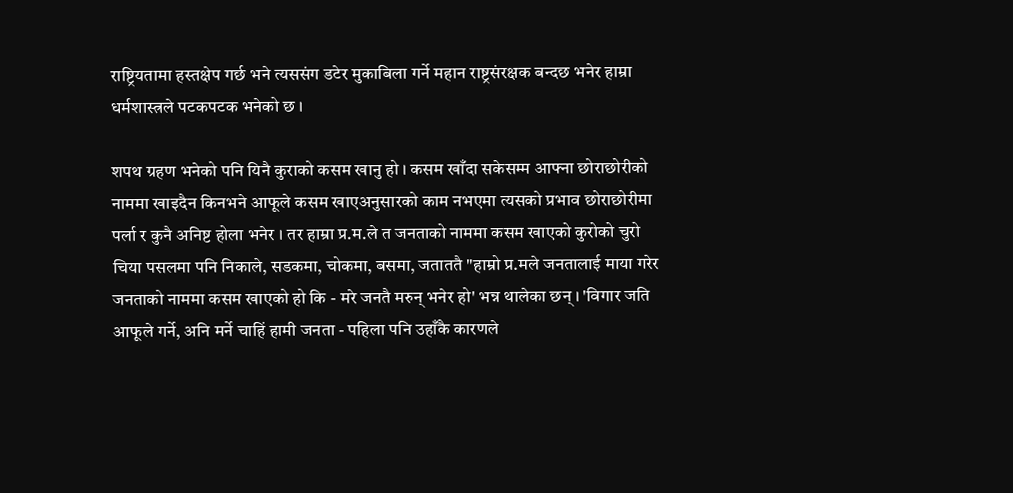राष्ट्रियतामा हस्तक्षेप गर्छ भने त्यससंग डटेर मुकाबिला गर्ने महान राष्ट्रसंरक्षक बन्दछ भनेर हाम्रा धर्मशास्त्रले पटकपटक भनेको छ ।

शपथ ग्रहण भनेको पनि यिनै कुराको कसम खानु हो । कसम खाँदा सकेसम्म आफ्ना छोराछोरीको नाममा खाइदैन किनभने आफूले कसम खाएअनुसारको काम नभएमा त्यसको प्रभाव छोराछोरीमा पर्ला र कुनै अनिष्ट होला भनेर । तर हाम्रा प्र.म.ले त जनताको नाममा कसम खाएको कुरोको चुरो चिया पसलमा पनि निकाले, सडकमा, चोकमा, बसमा, जताततै "हाम्रो प्र.मले जनतालाई माया गरेर जनताको नाममा कसम खाएको हो कि - मरे जनतै मरुन् भनेर हो' भन्न थालेका छन् । 'विगार जति आफूले गर्ने, अनि मर्ने चाहिं हामी जनता - पहिला पनि उहाँकै कारणले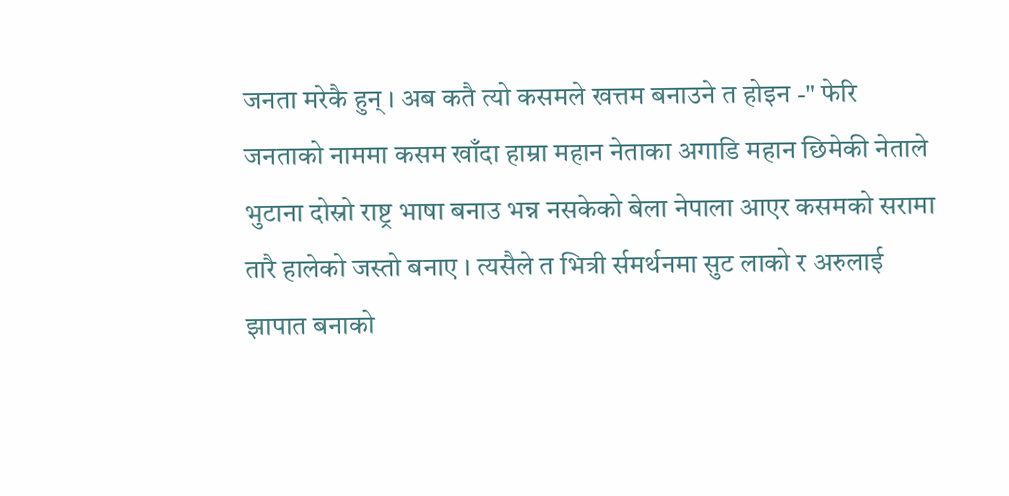जनता मरेकै हुन् । अब कतै त्यो कसमले खत्तम बनाउने त होइन -" फेरि जनताको नाममा कसम खाँदा हाम्रा महान नेताका अगाडि महान छिमेकी नेताले भुटाना दोस्रो राष्ट्र भाषा बनाउ भन्न नसकेको बेला नेपाला आएर कसमको सरामा तारै हालेको जस्तो बनाए । त्यसैले त भित्री र्समर्थनमा सुट लाको र अरुलाई झापात बनाको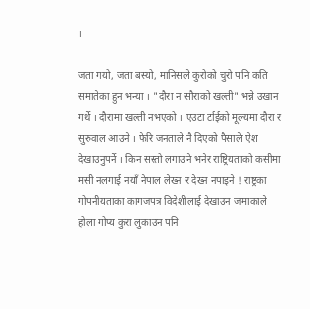।

जता गयो, जता बस्यो, मानिसले कुरोको चुरो पनि कति समातेका हुन भन्या । "दौरा न सौराको खल्ती" भन्ने उखान गर्थे । दौरामा खल्ती नभएको । एउटा र्टाईको मूल्यमा दौरा र सुरुवाल आउने । फेरि जनताले नै दिएको पैसाले ऐश देखाउनुपर्ने । किन सस्तो लगाउने भनेर राष्ट्रियताको कसीमा मसी नलगाई नयाँ नेपाल लेख्न र देख्न नपाइने ! राष्ट्रका गोपनीयताका कागजपत्र विदेशीलाई देखाउन जमाकाले होला गोप्य कुरा लुकाउन पनि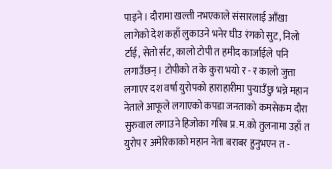पाइने । दौरामा खल्ती नभएकाले संसारलाई आँखा लागेको देश कहाँ लुकाउने भनेर घीउ रंगको सुट, निलो र्टाई, सेतो र्सट, कालो टोपी त हमीद कार्जाईले पनि लगाउँछन् । टोपीको त के कुरा भयो र - र कालो जुत्ता लगाएर दश वर्षा युरोपको हाराहारीमा पुर्‍याउँछु भन्ने महान नेताले आफूले लगाएको कपडा जनताको कमसेकम दौरा सुरुवाल लगाउने हिजोका गरिब प्र.म.को तुलनामा उहाँ त युरोप र अमेरिकाको महान नेता बराबर हुनुभएन त -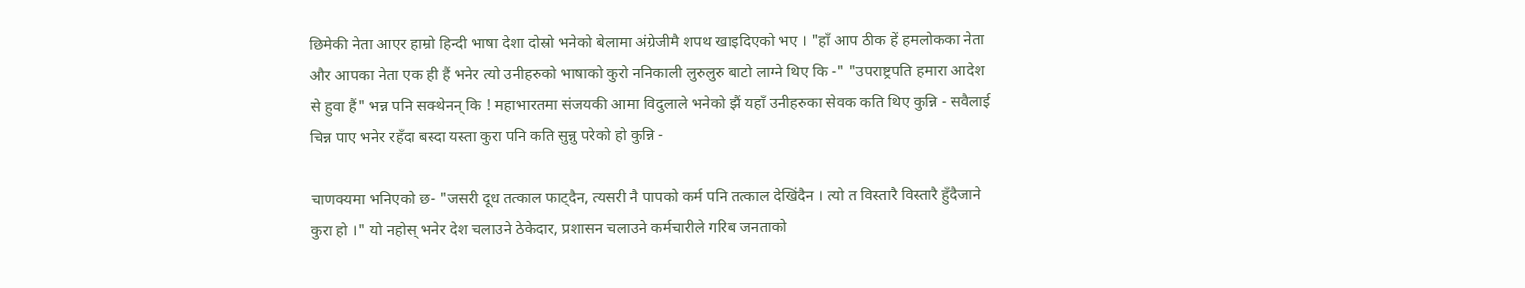छिमेकी नेता आएर हाम्रो हिन्दी भाषा देशा दोस्रो भनेको बेलामा अंग्रेजीमै शपथ खाइदिएको भए । "हाँ आप ठीक हें हमलोकका नेता और आपका नेता एक ही हैं भनेर त्यो उनीहरुको भाषाको कुरो ननिकाली लुरुलुरु बाटो लाग्ने थिए कि -" "उपराष्ट्रपति हमारा आदेश से हुवा हैं" भन्न पनि सक्थेनन् कि ! महाभारतमा संजयकी आमा विदुलाले भनेको झैं यहाँ उनीहरुका सेवक कति थिए कुन्नि - सवैलाई चिन्न पाए भनेर रहँदा बस्दा यस्ता कुरा पनि कति सुन्नु परेको हो कुन्नि -

चाणक्यमा भनिएको छ- "जसरी दूध तत्काल फाट्दैन, त्यसरी नै पापको कर्म पनि तत्काल देखिंदैन । त्यो त विस्तारै विस्तारै हुँदैजाने कुरा हो ।" यो नहोस् भनेर देश चलाउने ठेकेदार, प्रशासन चलाउने कर्मचारीले गरिब जनताको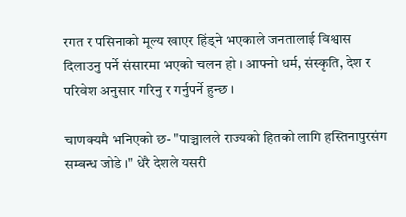रगत र पसिनाको मूल्य खाएर हिंड्ने भएकाले जनतालाई विश्वास दिलाउनु पर्ने संसारमा भएको चलन हो । आफ्नो धर्म, संस्कृति, देश र परिवेश अनुसार गरिनु र गर्नुपर्ने हुन्छ ।

चाणक्यमै भनिएको छ- "पाञ्चालले राज्यको हितको लागि हस्तिनापुरसंग सम्बन्ध जोडे ।" धेरै देशले यसरी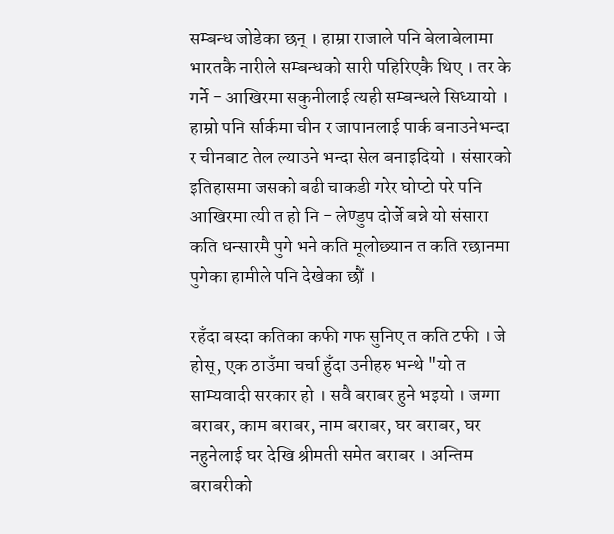सम्बन्ध जोडेका छन् । हाम्रा राजाले पनि बेलाबेलामा भारतकै नारीले सम्बन्धको सारी पहिरिएकै थिए । तर के गर्ने - आखिरमा सकुनीलाई त्यही सम्बन्धले सिध्यायो । हाम्रो पनि र्सार्कमा चीन र जापानलाई पार्क बनाउनेभन्दा र चीनबाट तेल ल्याउने भन्दा सेल बनाइदियो । संसारको इतिहासमा जसको बढी चाकडी गरेर घोप्टो परे पनि आखिरमा त्यी त हो नि - लेण्डुप दोर्जे बन्ने यो संसारा कति धन्सारमै पुगे भने कति मूलोछ्यान त कति रछानमा पुगेका हामीले पनि देखेका छौं ।

रहँदा बस्दा कतिका कफी गफ सुनिए त कति टफी । जे होस्, एक ठाउँमा चर्चा हुँदा उनीहरु भन्थे "यो त साम्यवादी सरकार हो । सवै बराबर हुने भइयो । जग्गा बराबर, काम बराबर, नाम बराबर, घर बराबर, घर नहुनेलाई घर देखि श्रीमती समेत बराबर । अन्तिम बराबरीको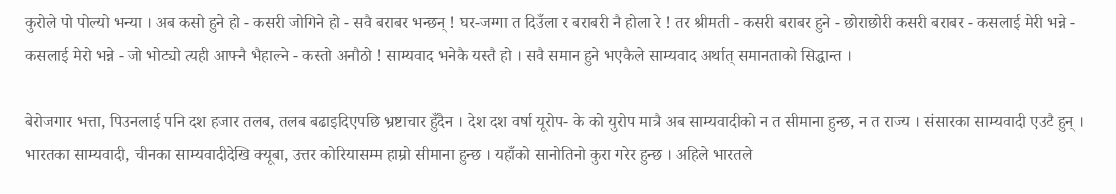कुरोले पो पोल्यो भन्या । अब कसो हुने हो - कसरी जोगिने हो - सवै बराबर भन्छन् ! घर-जग्गा त दिउँला र बराबरी नै होला रे ! तर श्रीमती - कसरी बराबर हुने - छोराछोरी कसरी बराबर - कसलाई मेरी भन्ने - कसलाई मेरो भन्ने - जो भोट्यो त्यही आफ्नै भैहाल्ने - कस्तो अनौठो ! साम्यवाद भनेकै यस्तै हो । सवै समान हुने भएकैले साम्यवाद अर्थात् समानताको सिद्धान्त ।

बेरोजगार भत्ता, पिउनलाई पनि दश हजार तलब, तलब बढाइदिएपछि भ्रष्टाचार हुँदैन । देश दश वर्षा यूरोप- के को युरोप मात्रै अब साम्यवादीको न त सीमाना हुन्छ, न त राज्य । संसारका साम्यवादी एउटै हुन् । भारतका साम्यवादी, चीनका साम्यवादीदेखि क्यूबा, उत्तर कोरियासम्म हाम्रो सीमाना हुन्छ । यहाँको सानोतिनो कुरा गरेर हुन्छ । अहिले भारतले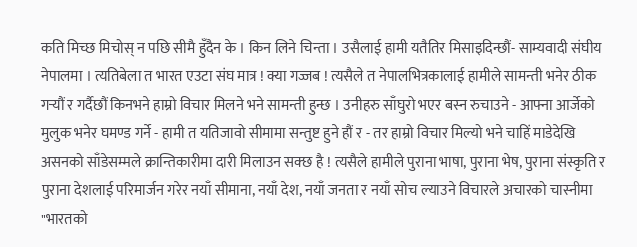कति मिच्छ मिचोस् न पछि सीमै हुँदैन के । किन लिने चिन्ता । उसैलाई हामी यतैतिर मिसाइदिन्छौं- साम्यवादी संघीय नेपालमा । त्यतिबेला त भारत एउटा संघ मात्र ! क्या गज्जब ! त्यसैले त नेपालभित्रकालाई हामीले सामन्ती भनेर ठीक गर्‍यौं र गर्दैछौं किनभने हाम्रो विचार मिलने भने सामन्ती हुन्छ । उनीहरु साँघुरो भएर बस्न रुचाउने - आफ्ना आर्जेको मुलुक भनेर घमण्ड गर्ने - हामी त यतिजावो सीमामा सन्तुष्ट हुने हौं र - तर हाम्रो विचार मिल्यो भने चाहिं माडेदेखि असनको साँडेसम्मले क्रान्तिकारीमा दारी मिलाउन सक्छ है ! त्यसैले हामीले पुराना भाषा, पुराना भेष, पुराना संस्कृति र पुराना देशलाई परिमार्जन गरेर नयाँ सीमाना, नयाँ देश, नयाँ जनता र नयाँ सोच ल्याउने विचारले अचारको चास्नीमा "भारतको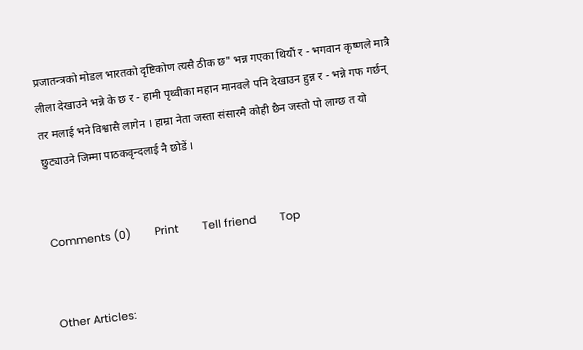प्रजातन्त्रको मोडल भारतको दृष्टिकोण त्यसै ठीक छ" भन्न गएका थियौं र - भगवान कृष्णले मात्रै लीला देखाउने भन्ने के छ र - हामी पृथ्वीका महान मानवले पनि देखाउन हुन्न र - भन्ने गफ गर्छन् तर मलाई भने विश्वासै लागेन । हाम्रा नेता जस्ता संसारमै कोही छैन जस्तो पो लाग्छ त यो छुट्याउने जिम्मा पाठकवृन्दलाई नै छोडें ।


Comments (0)        Print        Tell friend        Top


Other Articles: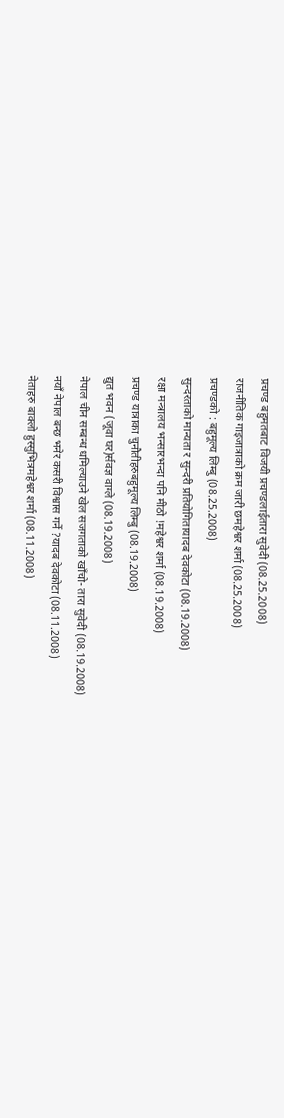प्रचण्ड बहुमतबाट विजयी प्रचण्डलाईतारा सुवेदी (08.25.2008)
राजनीतिक गाइजात्राको क्रम जारी छमहेश्वर शर्मा (08.25.2008)
प्रचण्डको : बहुमूल्य लिम्बु (08.25.2008)
सुन्दरताको मान्यता र सुन्दरी प्रतियोगितायादब देवकोटा (08.19.2008)
रक्षा मन्त्रालय भन्सारभन्दा पनि मीठो !महेश्वर शर्मा (08.19.2008)
प्रचण्ड यात्राका चुनौतीहरुबहुमूल्य लिम्बु (08.19.2008)
द्युत भवन (जूवा घर)र्सवज्ञ वाग्ले (08.19.2008)
नेपाल चीन सम्बन्ध धमिल्याउने खेल सजगताको खाँचो- तारा सुवेदी (08.19.2008)
नयाँ नेपाल बन्छ भनेर कसरी विश्वास गर्ने ?यादब देवकोटा (08.11.2008)
नेताहरु बाक्लो हुस्सुभित्रमहेश्वर शर्मा (08.11.2008)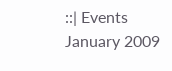::| Events
January 2009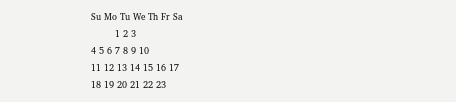Su Mo Tu We Th Fr Sa
        1 2 3
4 5 6 7 8 9 10
11 12 13 14 15 16 17
18 19 20 21 22 23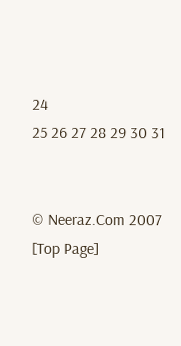24
25 26 27 28 29 30 31


© Neeraz.Com 2007
[Top Page]